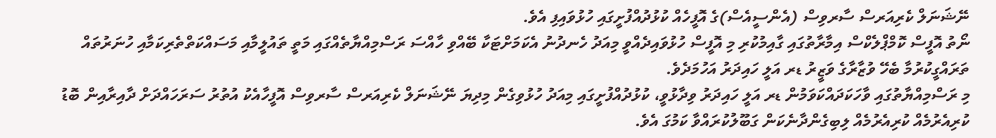ނޭޝަނަލް ކެރިއަރސް ސާރވިސް (އެންސީއެސް)ގެ އޮފީހެއް ކުޅުދުއްފުށީގައި ހުޅުވައިފި އެވެ.
ނޯތު އޮފީސް ކޮމްޕްލެކްސް އިމާރާތުގައި ގާއިމުކުރި މި އޮފީސް ހުޅުވައިދެއްވީ މިއަދު ހެނދުނު އެކަމަށްޓަކާ ބޭއްވި ހާއްސަ ރަސްމިއްޔާތެއްގައި މަތީ ތައުލީމާއި މަސައްކަތްތެރިކަމާއި ހުނަރުތައް ތަރައްގީކުރުމާ ބެހޭ ވުޒާރާގެ ވަޒީރު ޑރ އަލީ ހައިދަރު އަހުމަދެވެ.
މި ރަސްމިއްޔާތުގައި ވާހަކަދައްކަވަމުން ޑރ އަލީ ހައިދަރު ވިދާޅުވީ، ކުޅުދުއްފުށީގައި މިއަދު ހުޅުވިގެން މިދިޔަ ނޭޝަނަލް ކެރިއަރސް ސާރވިސް އޮފީހާއެކު އުތުރު ސަރަހައްދަށް ދާއިރާއިން ބޮޑު ކުރިއެރުމެއް ކުރިއެރުމެއް ލިބިގެންދާނެކަން ގަބޫލުކުރައްވާ ކަމުގަ އެވެ.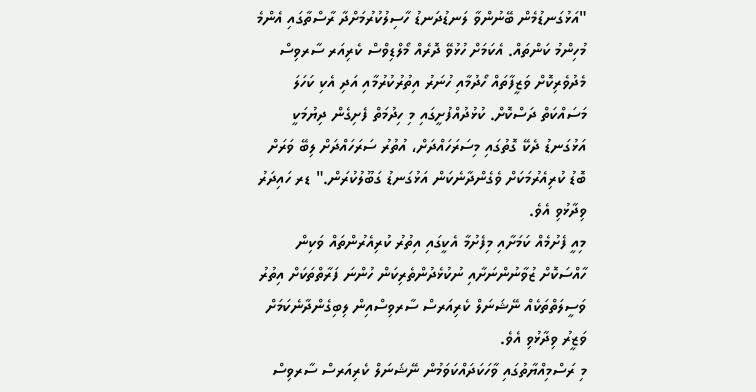"އަޅުގަނޑުމެން ބޭނުންވާ ލަނޑުދަނޑު ހާސިލުކުރުމަށްދާ ރާސްތާގައި އެންމެ މުހިންމު ކަންތައް. އެކަމަށް ހުޅުވޭ ދޮރެއް މޯލްޑިވްސް ކެރިއަރ ސާރވިސް މެދުވެރިކޮށް ވަޒީފާތައް ހޯދުމާއި ހުނަރު އިތުރުކުރުމާއި އަދި އެކި ކަހަލަ މަސައްކަތް ދަސްކޮށް. ކުޅުދުއްފުށީގައި މި ހިދުމަތް ފެށިގެން ދިޔުމަކީ އަޅުގަނޑު ދެކޭ ގޮތުގައި މިސަރަހައްދަށް، އުތުރު ސަރަހައްދަށް ލިބޭ ވަރަށް ބޮޑު ކުރިއެރުމަކަށް ވެގެންދާނެކަން އަޅުގަނޑު ގަބޫލުކުރަން." ޑރ ހައިދަރު ވިދާޅުވި އެވެ.
މިއީ ފެށުމެއް ކަމަށާއި މިފެށުމާ އެކީގައި އިތުރު ކުރިއެރުންތައް ވަކިން ހާއްސަކޮށް ޒުވާނުންނަށާއި ނުކުޅެދުންތެރިކަން ހުންނަ ފަރާތްތަކަށް އިތުރު ވަސީލަތްތަކެއް ނޭޝަނަލް ކެރިއަރސް ސާރވިސްއިން ލިބިގެންދާނެކަމަށް ވަޒީރު ވިދާޅުވި އެވެ.
މި ރަސްމިއްޔާތުގައި ވާހަކަދައްކަވަމުން ނޭޝަނަލް ކެރިއަރސް ސާރވިސް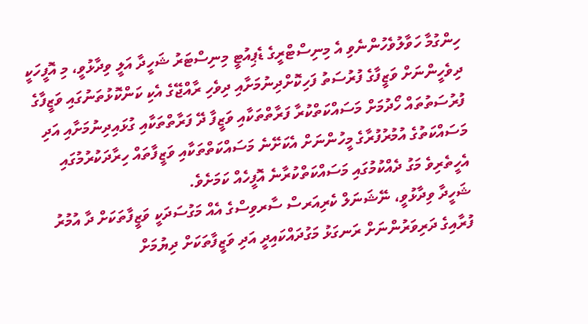ހިންގުމާ ހަވާލުވެހުންނެވި އެ މިނިސްޓްރީގެ ޑެޕިއުޓީ މިނިސްޓަރު ޝަހީދާ އަލީ ވިދާޅުވީ، މި އޮފީހަކީ ދިވެހީންނަށް ވަޒީފާގެ ފުރުސަތު ފަހިކޮށްދިނުމަށާއި ދިވެހި ރާއްޖޭގެ އެކި ކަންކޮޅުތަނުގައި ވަޒީފާގެ ފުރުސަތުތައް ހޯދުމަށް މަސައްކަތްކުރާ ފަރާތްތަކާއި ވަޒީފާ ދޭ ފަރާތްތަކާއި ގުޅައިދިނުމަށާއި އަދި މަސައްކަތުގެ އުމުރުފުރާގެ މީހުންނަށް އެކަށޭނެ މަސައްކަތްތަކާއި ވަޒީފާތައް ހިރާދަކުރުމުގައި އެހީތެރިވެ މަގު ދެއްކުމުގައި މަސައްކަތްކުރާނެ އޮފީހެއް ކަމަށެވެ.
ޝަހީދާ ވިދާޅުވީ، ނޭޝަނަލް ކެރިއަރސް ސާރވިސްގެ އެއް މަގުސަދަކީ ވަޒީފާތަކަށް ދާ އުމުރު ފުރާއިގެ ދަރިވަރުންނަށް ރަނގަޅު މަގުދައްކައިދީ އަދި ވަޒީފާތަކަށް ދިޔުމަށް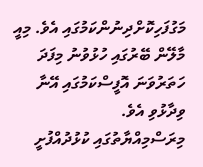މަގުފަހިކޮށްދިނުންކަމުގައި އެވެ. މިއީ މާލޭން ބޭރުގައި ހުޅުވުނު މިފަދަ ހަތަރުވަނަ އޮފީސްކަމުގައި އޭނާ ވިދާޅުވި އެވެ.
މިރަސްމިއްޔާތުގައި ކުޅުދުއްފުށީ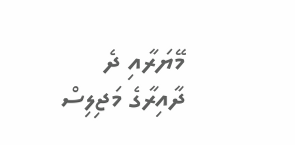މޭޔަރާއި ދެ ދާއިރާގެ މަޖިލިސް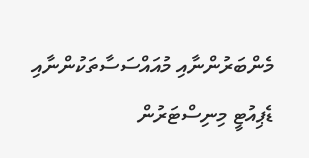މެންބަރުންނާއި މުއައްސަސާތަކުންނާއި ޑެޕިއުޓީ މިނިސްޓަރުން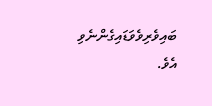ބައިވެރިވެވަޑައިގެންނެވި އެވެ.